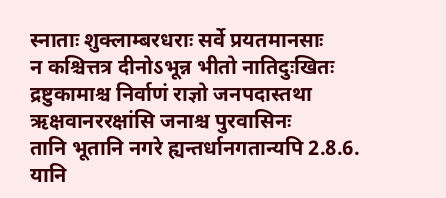स्नाताः शुक्लाम्बरधराः सर्वे प्रयतमानसाः
न कश्चित्तत्र दीनोऽभून्न भीतो नातिदुःखितः
द्रष्टुकामाश्च निर्वाणं राज्ञो जनपदास्तथा
ऋक्षवानररक्षांसि जनाश्च पुरवासिनः
तानि भूतानि नगरे ह्यन्तर्धानगतान्यपि 2.8.6.
यानि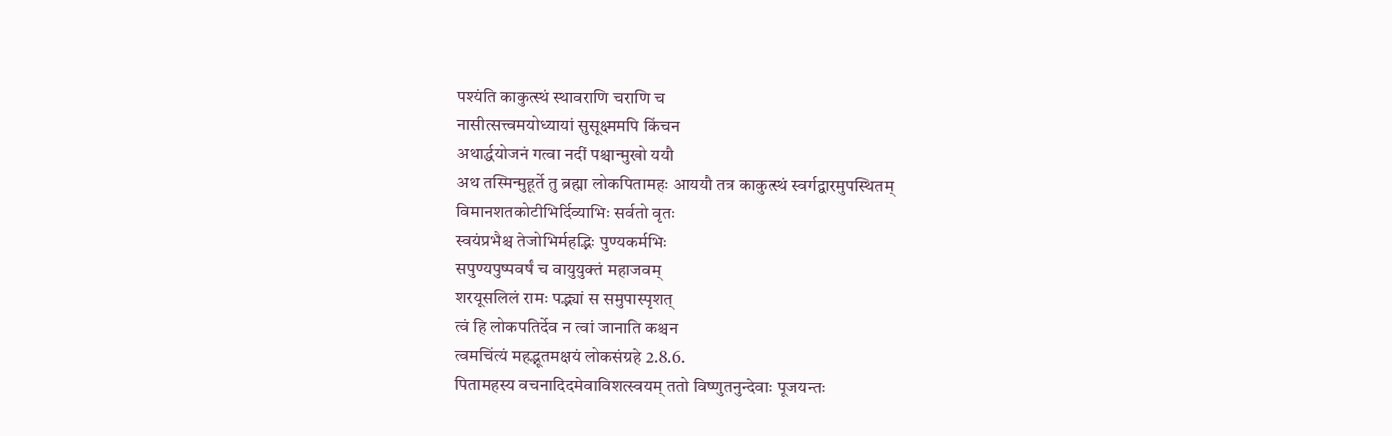पश्यंति काकुत्स्थं स्थावराणि चराणि च
नासीत्सत्त्वमयोध्यायां सुसूक्ष्ममपि किंचन
अथार्द्धयोजनं गत्वा नदीं पश्चान्मुखो ययौ
अथ तस्मिन्मुहूर्ते तु ब्रह्मा लोकपितामहः आययौ तत्र काकुत्स्थं स्वर्गद्वारमुपस्थितम्
विमानशतकोटीभिर्दिव्याभिः सर्वतो वृतः
स्वयंप्रभैश्च तेजोभिर्महद्भिः पुण्यकर्मभिः
सपुण्यपुष्पवर्षं च वायुयुक्तं महाजवम्
शरयूसलिलं रामः पद्भ्यां स समुपास्पृशत्
त्वं हि लोकपतिर्देव न त्वां जानाति कश्चन
त्वमचिंत्यं महद्भूतमक्षयं लोकसंग्रहे 2.8.6.
पितामहस्य वचनादिदमेवाविशत्स्वयम् ततो विष्णुतनुन्देवाः पूजयन्तः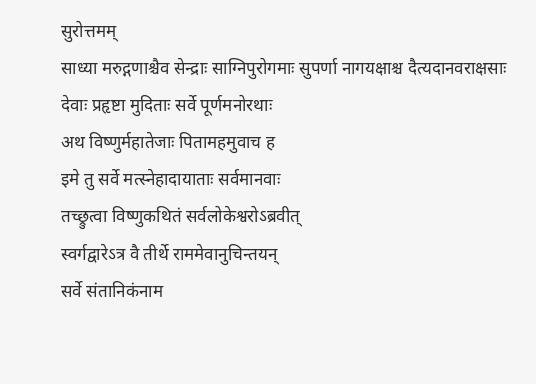सुरोत्तमम्
साध्या मरुद्गणाश्चैव सेन्द्राः साग्निपुरोगमाः सुपर्णा नागयक्षाश्च दैत्यदानवराक्षसाः
देवाः प्रहृष्टा मुदिताः सर्वे पूर्णमनोरथाः
अथ विष्णुर्महातेजाः पितामहमुवाच ह
इमे तु सर्वे मत्स्नेहादायाताः सर्वमानवाः
तच्छ्रुत्वा विष्णुकथितं सर्वलोकेश्वरोऽब्रवीत्
स्वर्गद्वारेऽत्र वै तीर्थे राममेवानुचिन्तयन्
सर्वे संतानिकंनाम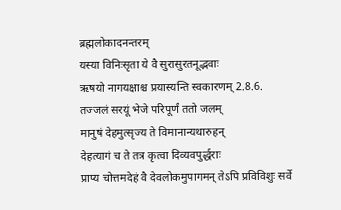ब्रह्मलोकादनन्तरम्
यस्या विनिःसृता ये वै सुरासुरतनूद्भवाः
ऋषयो नागयक्षाश्च प्रयास्यन्ति स्वकारणम् 2.8.6.
तज्जलं सरयूं भेजे परिपूर्णं ततो जलम्
मानुषं देहमुत्सृज्य ते विमानान्यथारुहन्
देहत्यागं च ते तत्र कृत्वा दिव्यवपुर्द्धराः
प्राप्य चोत्तमदेहं वै देवलोकमुपागमन् तेऽपि प्रविविशुः सर्वे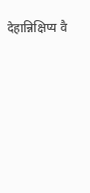देहान्निक्षिप्य वै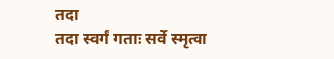तदा
तदा स्वर्गं गताः सर्वे स्मृत्वा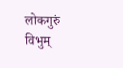लोकगुरुं विभुम्